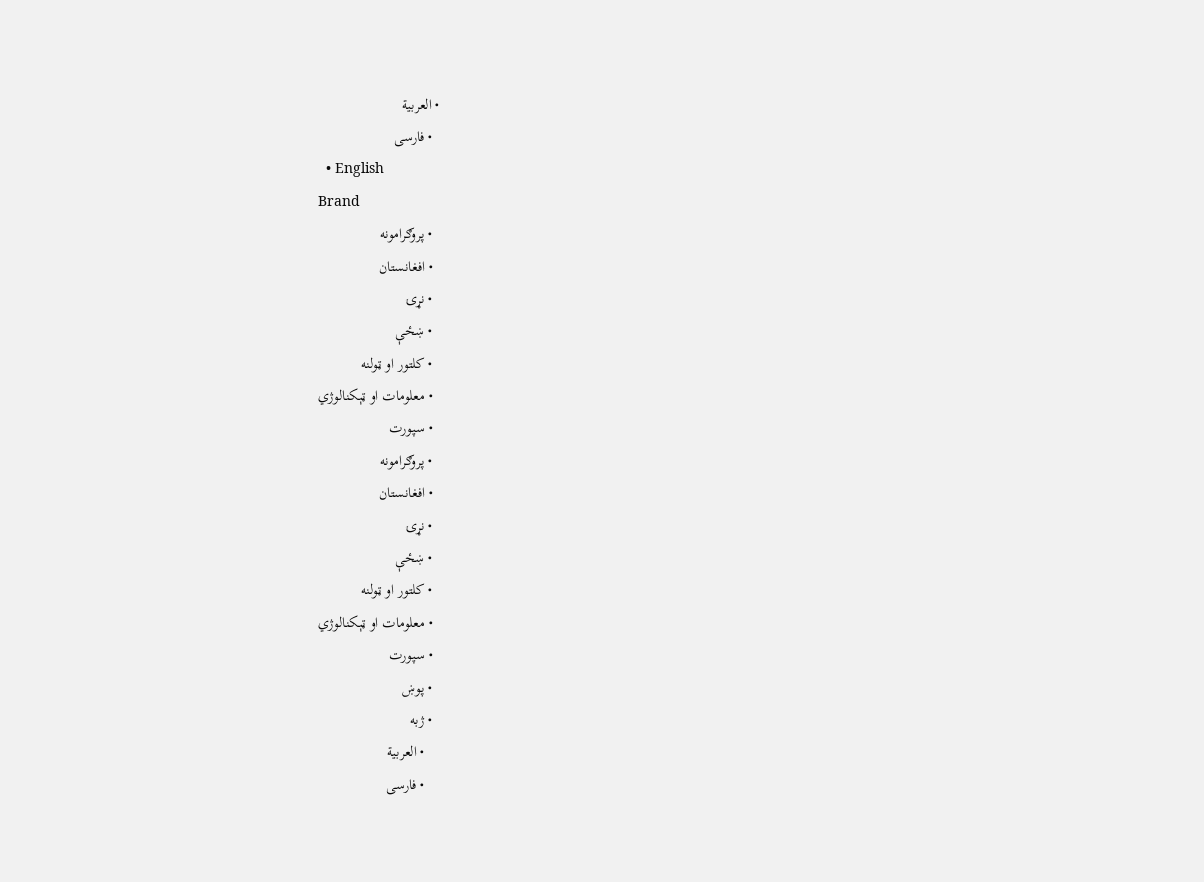• العربية
  • فارسی
  • English
Brand
  • پروګرامونه
  • افغانستان
  • نړۍ
  • ښځې
  • کلتور او ټولنه
  • معلومات او ټېکنالوژي
  • سپورت
  • پروګرامونه
  • افغانستان
  • نړۍ
  • ښځې
  • کلتور او ټولنه
  • معلومات او ټېکنالوژي
  • سپورت
  • پوښ
  • ژبه
    • العربية
    • فارسی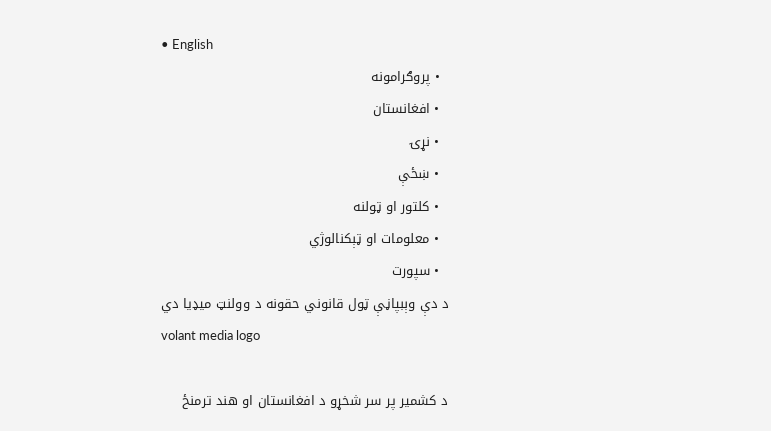• English
  • پروګرامونه
  • افغانستان
  • نړۍ
  • ښځې
  • کلتور او ټولنه
  • معلومات او ټېکنالوژي
  • سپورت
د دې وېبپاڼې ټول قانوني حقونه د وولنټ میډیا دي
volant media logo

د کشمیر پر سر شخړو د افغانستان او هند ترمنځ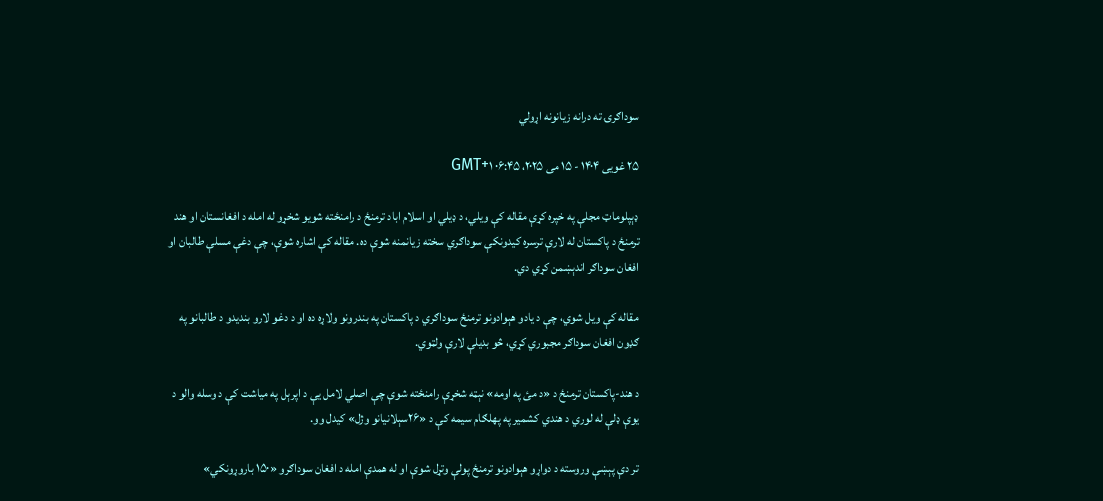سوداګرۍ ته درانه زیانونه اړولي

۲۵ غویی ۱۴۰۴ - ۱۵ می ۲۰۲۵، ۰۶:۴۵ GMT+۱

ډېپلوماټ مجلې په خپره کړې مقاله کې ویلي، د ډیلي او اسلام اباد ترمنځ د رامنځته شویو شخړو له امله د افغانستان او هند ترمنځ د پاکستان له لارې ترسره کیدونکې سوداګري سخته زیانمنه شوې ده. مقاله کې اشاره شوې، چې دغې مسلې طالبان او افغان سوداګر اندېښمن کړي دي.

مقاله کې ویل شوي، چې د یادو هېوادونو ترمنځ سوداګري د پاکستان په بندرونو ولاړه ده او د دغو لارو بندیدو د طالبانو په ګډون افغان سوداګر مجبوري کړي، څو بدیلې لارې ولټوي.

د هند-پاکستان ترمنځ د «د مئ په اومه» نېټه شخړې رامنځته شوې چې اصلي لامل یې د اپرېل په میاشت کې د وسله والو د یوې ډلې له لوري د هندي کشمیر په پهلګام سیمه کې د «۲۶سېلانیانو وژل» کیدل وو.

تر دې پېښې وروسته د دواړو هېوادونو ترمنځ پولې وتړل شوې او له همدې امله د افغان سوداګرو «۱۵۰ باروړونکي»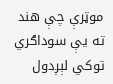موټرې چې هند ته یې سوداګري توکي لېږدول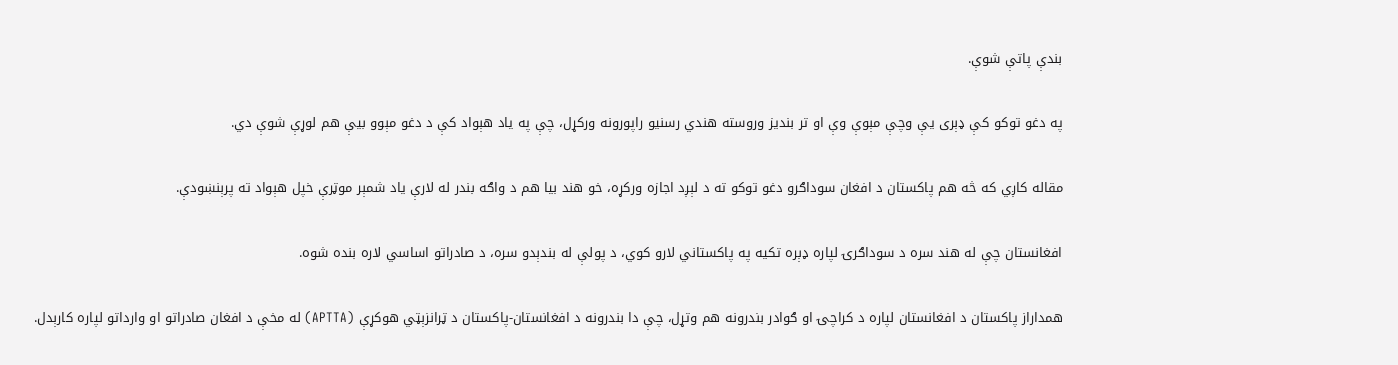بندې پاتې شوې.

په دغو توکو کې ډېری یې وچې مېوې وې او تر بندیز وروسته هندي رسنیو راپورونه ورکړل، چې په یاد هېواد کې د دغو مېوو بیې هم لوړې شوې دي.

مقاله کاږي که څه هم پاکستان د افغان سوداګرو دغو توکو ته د لېږد اجازه ورکړه،‌ خو هند بیا هم د واګه بندر له لارې یاد شمېر موټرې خپل هېواد ته پرېنښودې.

افغانستان چې له هند سره د سوداګرۍ لپاره ډېره تکیه په پاکستاني لارو کوي، د پولې له بندېدو سره، د صادراتو اساسي لاره بنده شوه.

همداراز پاکستان د افغانستان لپاره د کراچۍ او ګوادر بندرونه هم وتړل، چې دا بندرونه د افغانستان-پاکستان د ټرانزېټي هوکړې (APTTA) له مخې د افغان صادراتو او وارداتو لپاره کارېدل.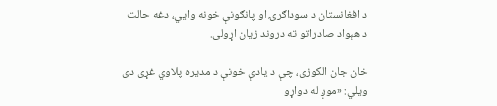د افغانستان د سوداګرۍ او پانګونې خونه وایي، دغه حالت د هېواد صادراتو ته دروند زیان اړولی.

خان جان الکوزی، چې د یادې خونې د مدیره پلاوي غړی دی ویلي: «موږ له دواړو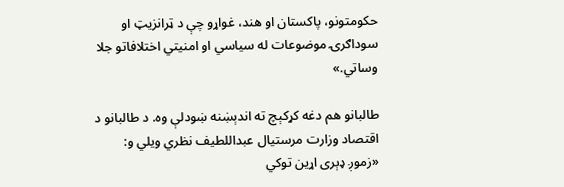حکومتونو، پاکستان او هند، غواړو چې د ټرانزیټ او سوداګرۍ موضوعات له سیاسي او امنیتي اختلافاتو جلا وساتي.»

طالبانو هم دغه کړکېچ ته اندېښنه ښودلې وه. د طالبانو د اقتصاد وزارت مرستیال عبداللطیف نظري ویلي و: «زموږ ډېری اړین توکي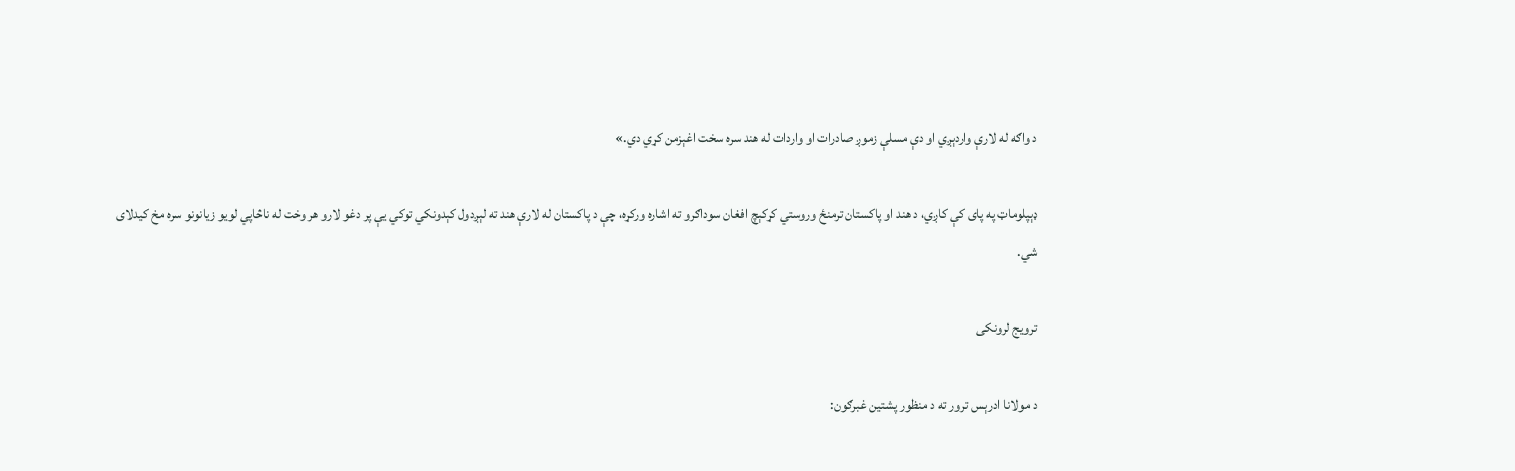د واګه له لارې واردېږي او دې مسلې زموږ صادرات او واردات له هند سره سخت اغېزمن کړي دي.»

ډېپلوماټ په پای کې کاږي، د هند او پاکستان ترمنځ وروستي کړکېچ افغان سوداګرو ته اشاره ورکړه، چې د پاکستان له لارې هند ته لېږدول کېدونکي توکي یې پر دغو لارو هر وخت له ناڅاپي لویو زیانونو سره مخ کیدلای شي.

ترویج لرونکی

د مولانا ادرېس ترور ته د منظور پشتین غبرګون: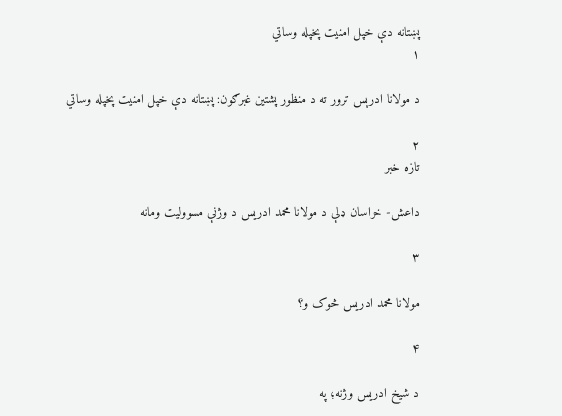پښتانه دې خپل امنیت پخپله وساتي
۱

د مولانا ادرېس ترور ته د منظور پشتین غبرګون: پښتانه دې خپل امنیت پخپله وساتي

۲
تازه خبر

داعش- خراسان ډلې د مولانا محمد ادریس د وژنې مسوولیت ومانه

۳

مولانا محمد ادریس څوک و؟

۴

د شیخ ادریس وژنه؛ په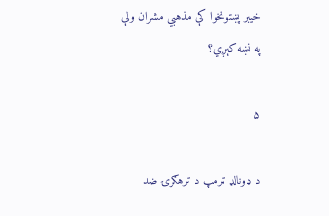خیبر پښتونخوا کې مذهبي مشران ولې په نښه کېږي؟

۵

د ډونالډ ټرمپ د ترهګرۍ ضد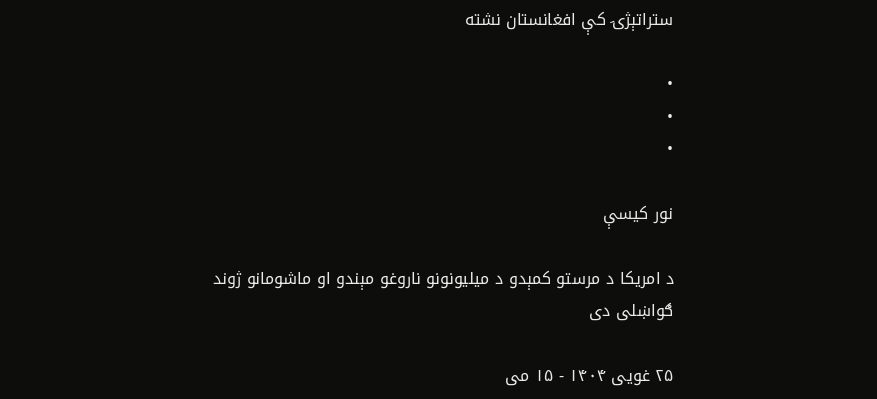ستراتېژۍ کې افغانستان نشته

•
•
•

نور کیسې

د امریکا د مرستو کمېدو د میلیونونو ناروغو مېندو او ماشومانو ژوند ګواښلی دی

۲۵ غویی ۱۴۰۴ - ۱۵ می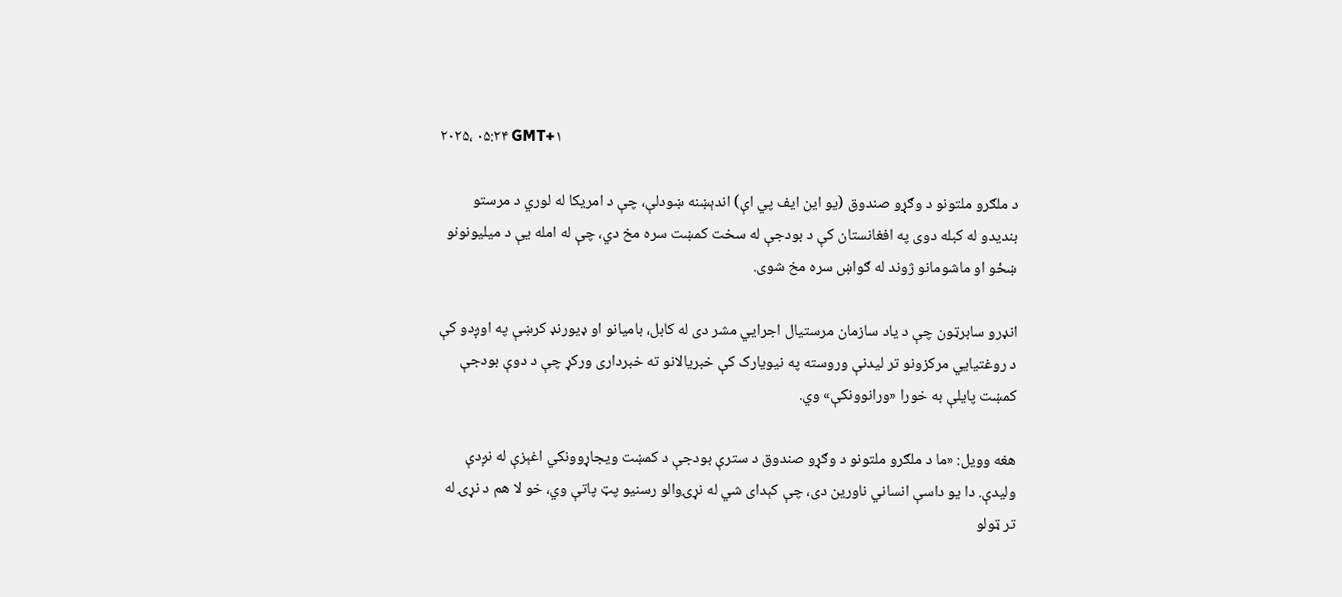۲۰۲۵، ۰۵:۲۴ GMT+۱

د ملګرو ملتونو د وګړو صندوق (یو این ایف پي اې) اندېښنه ښودلې، چې د امریکا له لوري د مرستو بندیدو له کبله دوی په افغانستان کې د بودجې له سخت کمښت سره مخ دي، چې له امله یې د میلیونونو ښځو او ماشومانو ژوند له ګواښ سره مخ شوی.

انډرو سابرټون چې د یاد سازمان مرستیال اجرایي مشر دی له کابل، بامیانو او ډیورنډ کرښې په اوږدو کې د روغتیايي مرکزونو تر لیدنې وروسته په نیویارک کې خبریالانو ته خبرداری ورکړ چې د دوې بودجې کمښت پایلې به خورا «ورانوونکې» وي.

هغه وویل: «ما د ملګرو ملتونو د وګړو صندوق د سترې بودجې د کمښت ویجاړوونکي اغېزې له نږدې ولیدې. دا یو داسې انساني ناورین دی، چې کېدای شي له نړۍوالو رسنیو پټ پاتې وي، خو لا هم د نړۍ له تر ټولو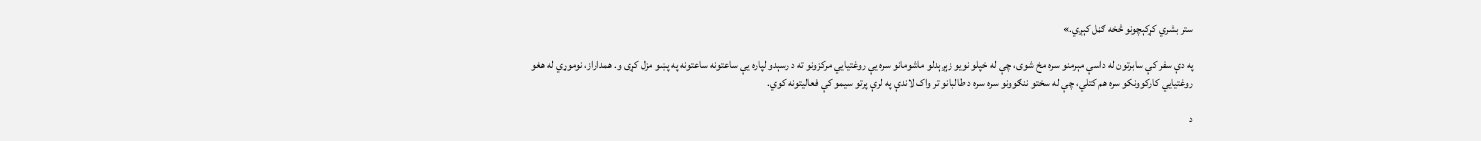ستر بشري کړکېچونو څخه ګڼل کېږي.»

په دې سفر کې سابرتون له داسې مېرمنو سره مخ شوی، چې له خپلو نویو زېږېدلو ماشومانو سره یې روغتیايي مرکزونو ته د رسېدو لپاره یې ساعتونه ساعتونه په پښو مزل کړی و. همداراز، نوموړي له هغو روغتیایي کارکوونکو سره هم کتلي، چې له سختو ننګوونو سره سره د طالبانو تر واک لاندې په لرې پرتو سیمو کې فعالیتونه کوي.

د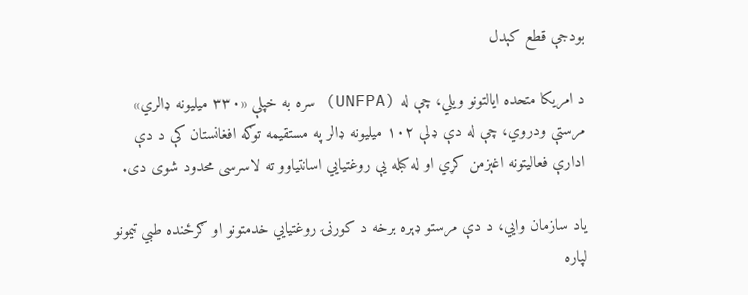بودجې قطع کېدل

د امریکا متحده ایالتونو ویلي، چې له (UNFPA) سره به خپلې «۳۳۰ میلیونه ډالري» مرستې ودروي، چې له دې ډلې ۱۰۲ میلیونه ډالر په مستقیمه توګه افغانستان کې د دې ادارې فعالیتونه اغېزمن کړي او له کبله یې روغتیایي اسانتیاوو ته لاسرسی محدود شوی دی.

یاد سازمان وايي،‌ د دې مرستو ډېره برخه د کورنۍ روغتیايي خدمتونو او ګرځنده طبي ټیمونو لپاره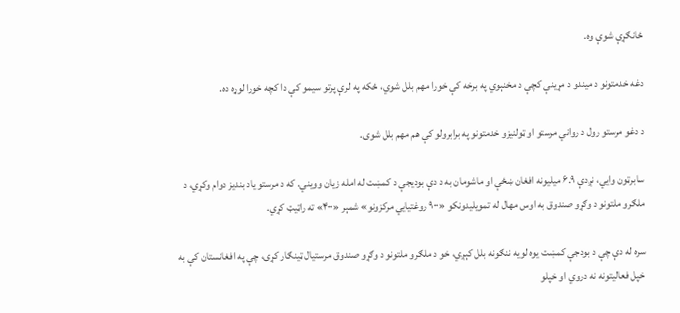ځانګړې شوې وه.

دغه خدمتونو د میندو د مړینې کچې د مخنېوي په برخه کې خورا مهم بلل شوي، ځکه په لرې پرتو سیمو کې دا کچه خورا لوړه ده.

د دغو مرستو رول د رواني مرستو او ټولنیزو خدمتونو په برابرولو کې هم مهم بلل شوی.

سابرټون وایي، نږدې ۶.۹ میلیونه افغان ښځې او ماشومان به د دې بودیجې د کمښت له امله زیان وويني. که د مرستو یاد بندیز دوام وکړي، د ملګرو ملتونو د وګړو صندوق به اوس مهال له تمویلیدونکو «۹۰۰ روغتیایي مرکزونو» شمېر «۴۰۰» ته راټیټ کړي.

سره له دې چې د بودجې کمښت یوه لویه ننګونه بلل کېږي، خو د ملګرو ملتونو د وګړو صندوق مرستیال ټینګار کړی، چې په افغانستان کې به خپل فعالیتونه نه دروي او خپلو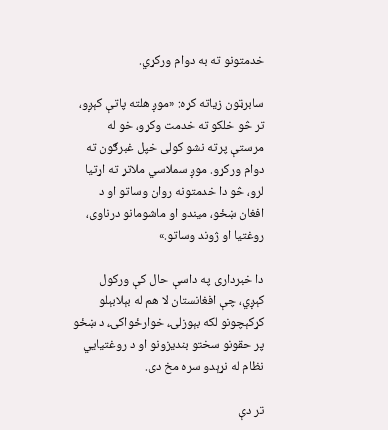خدمتونو ته به دوام ورکړي.

سابرټون زیاته کړه: «موږ هلته پاتې کېږو، تر څو خلکو ته خدمت وکړو، خو له مرستې پرته نشو کولی خپل غبرګون ته دوام ورکړو. موږ سملاسي ملاتړ ته اړتیا لرو، څو دا خدمتونه روان وساتو او د افغان ښځو، میندو او ماشومانو درناوی، روغتیا او ژوند وساتو.»

دا خبرداری په داسې حال کې ورکول کېږي، چې افغانستان لا هم له بېلابېلو کړکېچونو لکه بېوزلۍ، خوارځواکۍ، د ښځو پر حقونو سختو بندیزونو او د روغتیايي نظام له نړېدو سره مخ دی.

تر دې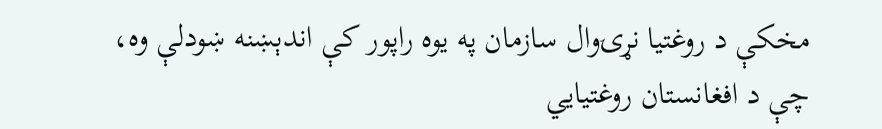مخکې د روغتیا نړۍوال سازمان په یوه راپور کې اندېښنه ښودلې وه، چې د افغانستان روغتیايي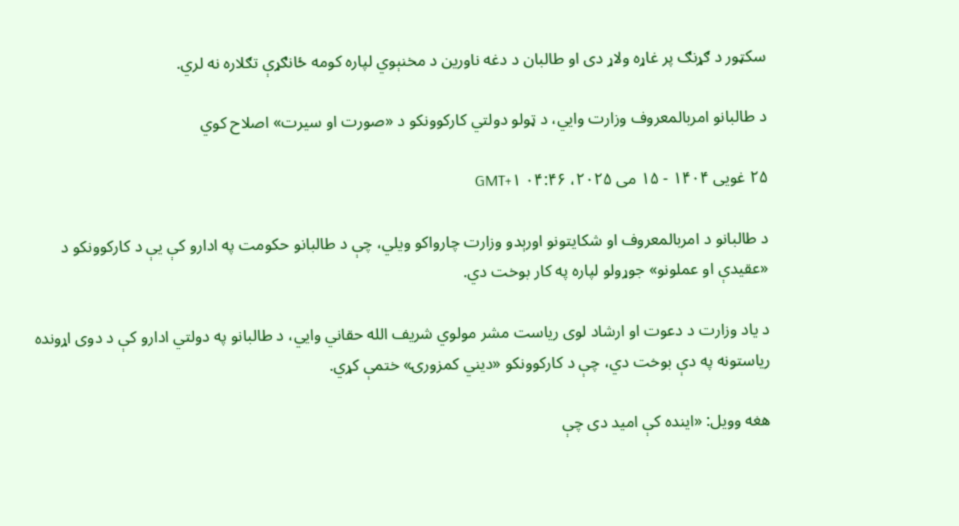سکټور د ګړنګ پر غاړه ولاړ دی او طالبان د دغه ناورین د مخنېوي لپاره کومه ځانګړې تګلاره نه لري.

د طالبانو امربالمعروف وزارت وايي، د ټولو دولتي کارکوونکو د «صورت او سیرت» اصلاح کوي

۲۵ غویی ۱۴۰۴ - ۱۵ می ۲۰۲۵، ۰۴:۴۶ GMT+۱

د‌ طالبانو د امربالمعروف او شکایتونو اورېدو وزارت چارواکو ویلي، چې د طالبانو حکومت په ادارو کې یې د کارکوونکو د «عقیدې او عملونو» جوړولو لپاره په کار بوخت دي.

د یاد وزارت د دعوت او ارشاد لوی ریاست مشر مولوي شریف الله حقاني وایي، د طالبانو په دولتي ادارو کې د دوی اړونده ریاستونه په دې بوخت دي، چې د کارکوونکو «دیني کمزورۍ» ختمې کړي.

هغه وویل: «اینده کې امید دی چې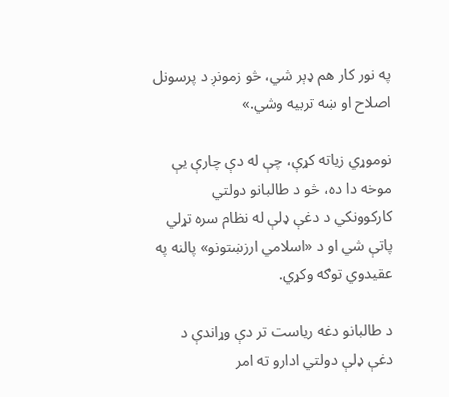په نور کار هم ډېر شي، څو زمونږ د پرسونل اصلاح او ښه تربیه وشي.»

نوموړي زیاته کړې، چې له دې چارې یې موخه دا ده، څو د طالبانو دولتي کارکوونکي د دغې ډلې له نظام سره تړلي پاتې شي او د «اسلامي ارزښتونو» پالنه په عقیدوي توګه وکړي.

د طالبانو دغه ریاست تر دې وړاندې د دغې ډلې دولتي ادارو ته امر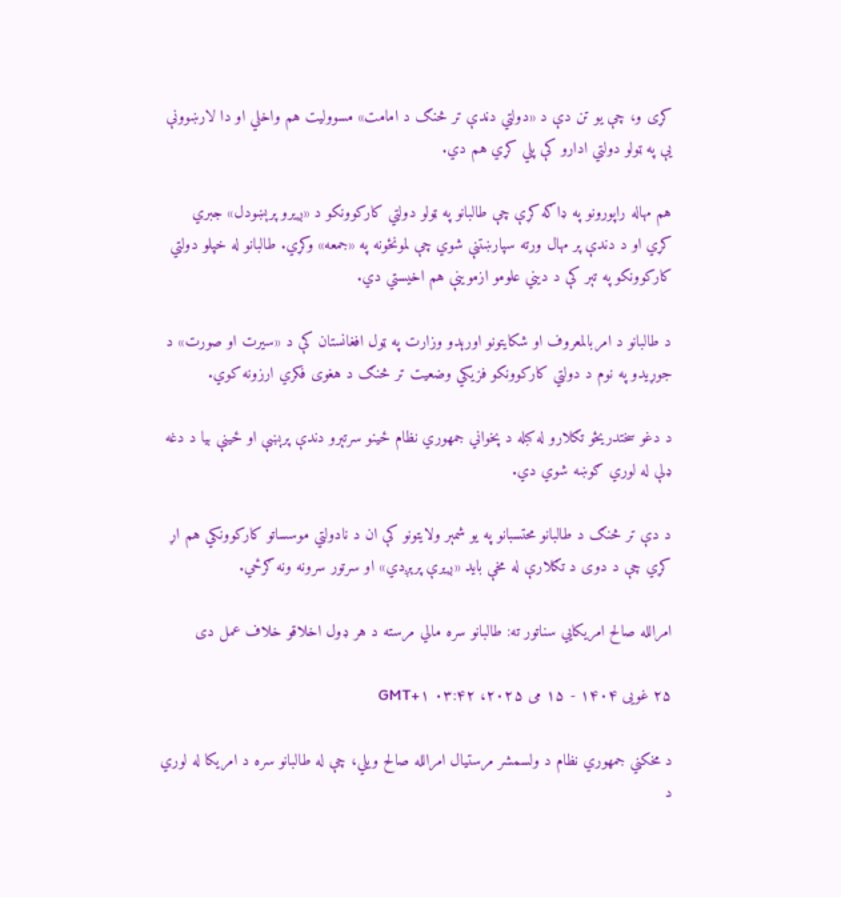کړی و، چې یو تن دې د «دولتي دندې تر څنګ د امامت» مسوولیت هم واخلي او دا لارښوونې یې په ټولو دولتي ادارو کې پلي کړي هم دي.

هم مهاله راپورونو په ډاګه کړې چې طالبانو په ټولو دولتي کارکوونکو د «ږیرو پرېښودل» جبري کړي او د دندې پر مهال ورته سپارښتنې شوي چې لمونځونه په «جمعه» وکړي. طالبانو له خپلو دولتي‌ کارکوونکو په تېر کې د دیني علومو ازموینې هم اخیستي دي.

د طالبانو د امربالمعروف او شکایتونو اورېدو وزارت په ټول افغانستان کې د «سیرت او صورت» د جوړیدو په نوم د دولتي کارکوونکو فزیکي وضعیت تر څنګ د هغوی فکري ارزونه کوي.

د دغو سختدریځو تګلارو له کبله د پخواني جمهوري نظام ځینو سرتېرو دندې پرېښې او ځینې بیا د دغه ډلې له لوري ګوښه شوي دي.

د دې تر څنګ د طالبانو محتسبانو په یو شمېر ولایتونو کې ان د نادولتي موسساتو کارکوونکي هم اړ کړي چې د دوی د تګلارې له مخې باید «ږیرې پرېږدي» او سرتور سرونه ونه ګرځي.

امرالله صالح امریکايي سناتور ته: طالبانو سره مالي مرسته د هر ډول اخلاقو خلاف عمل دی

۲۵ غویی ۱۴۰۴ - ۱۵ می ۲۰۲۵، ۰۳:۴۲ GMT+۱

د مخکني جمهوري نظام د ولسمشر مرستیال امرالله صالح ویلي، چې له طالبانو سره د امریکا له لوري د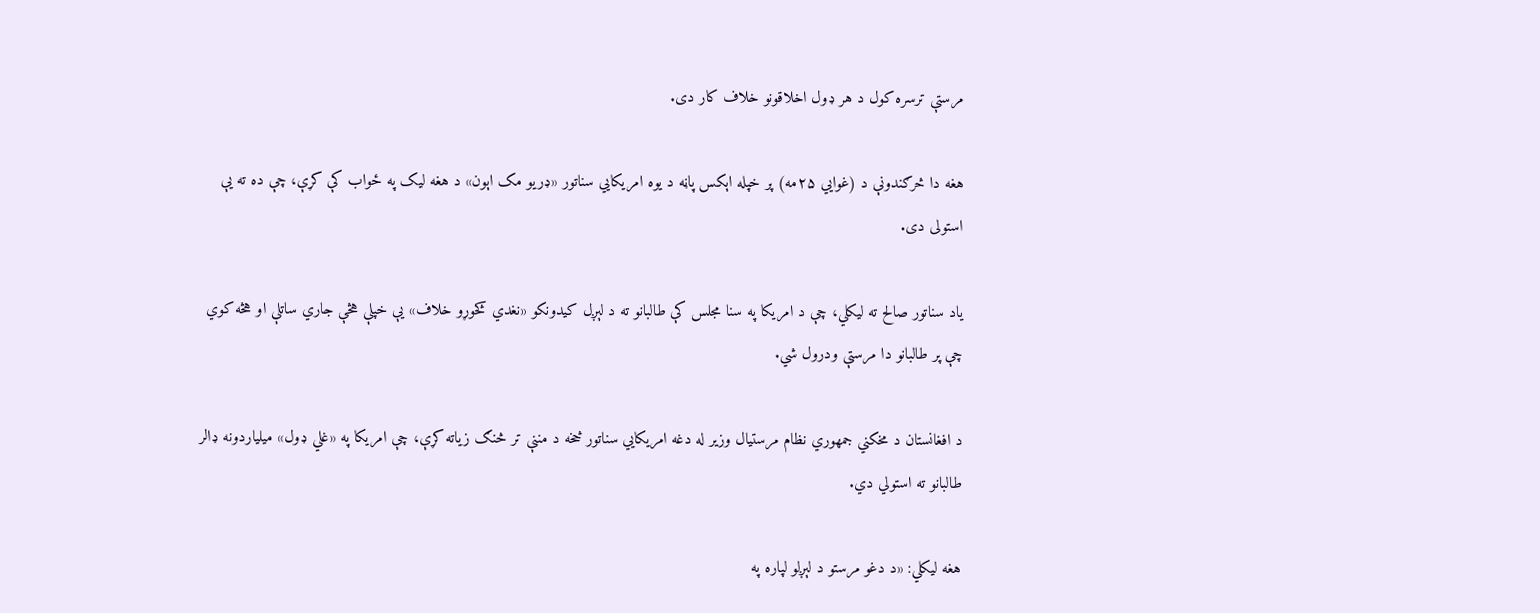مرستې ترسره کول د هر ډول اخلاقونو خلاف کار دی.

هغه دا څرګندونې د (غوایي ۲۵مه) پر خپله اېکس پاڼه د یوه امریکايي سناتور «ډریو مک اېون» د هغه لیک په ځواب کې کړې، چې ده ته یې استولی دی.

یاد سناتور صالح ته لیکلي، چې د امریکا په سنا مجلس کې طالبانو ته د لېږل کیدونکو «نغدي کڅوړو خلاف» یې خپلې هڅې جاري ساتلې او هڅه کوي چې پر طالبانو دا مرستې ودرول شي.

د افغانستان د مخکني جمهوري نظام مرستیال وزیر له دغه امریکایي سناتور څخه د مننې تر څنګ زیاته کړې، چې امریکا په «غلي ډول» میلیاردونه ډالر طالبانو ته استولي دي.

هغه لیکلي: «د دغو مرستو د لېږلو لپاره په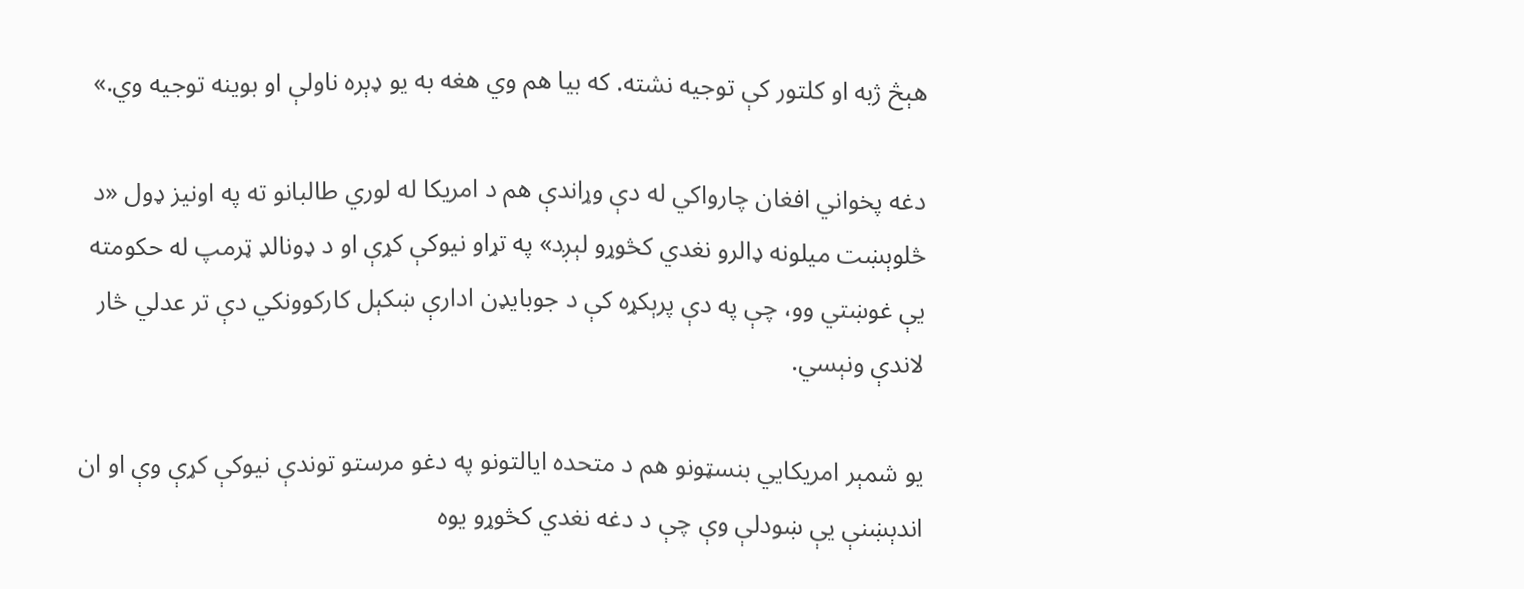هېڅ ژبه او کلتور کې توجیه نشته. که بیا هم وي هغه به یو ډېره ناولې او بوینه توجیه وي.»

دغه پخواني افغان چارواکي له دې وړاندې هم د امریکا له لوري طالبانو ته په اونیز ډول «د څلوېښت میلونه ډالرو نغدي کڅوړو لېږد» په تړاو نیوکې کړې او د ډونالډ ټرمپ له حکومته یې غوښتي وو، چې په دې پرېکړه کې د جوبایډن ادارې ښکېل کارکوونکي دې تر عدلي څار لاندې ونېسي.

یو شمېر امریکايي بنسټونو هم د متحده ایالتونو په دغو مرستو توندې نیوکې کړې وې او ان اندېښنې یې ښودلې وې چې د دغه نغدي کڅوړو یوه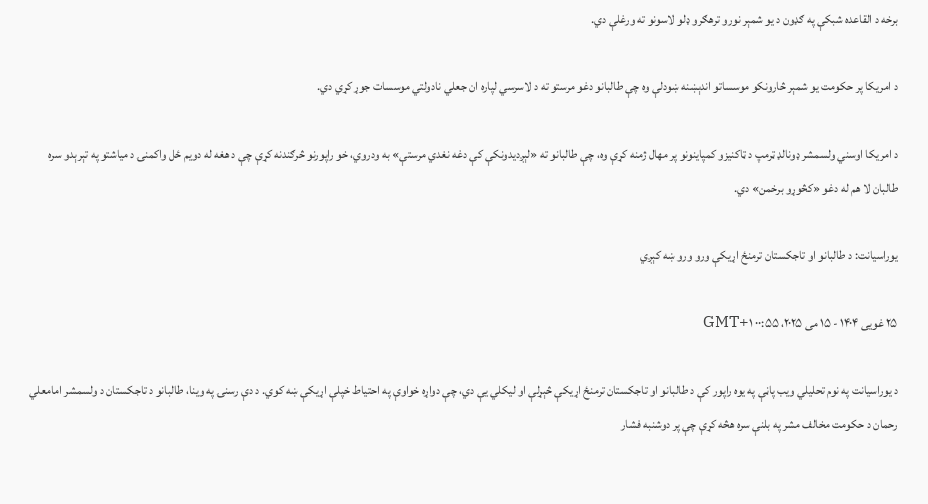برخه د القاعده شبکې په ګډون د یو شمېر نورو ترهګرو ډلو لاسونو ته ورغلې دي.

د امریکا پر حکومت یو شمېر څارونکو موسساتو اندېښنه ښودلې وه چې طالبانو دغو مرستو ته د لاسرسي لپاره ان جعلي نادولتي موسسات جوړ کړي دي.

د امریکا اوسني ولسمشر ډونالډ ټرمپ د ټاکنیزو کمپاینونو پر مهال ژمنه کړې وه، چې طالبانو ته «لېږدیدونکې کې دغه نغدي مرستې» به ودروي،‌ خو راپورنو څرګندنه کړې چې د هغه له دویم ځل واکمنۍ د میاشتو په تېرېدو سره طالبان لا هم له دغو «کڅوړو برخمن» دي.

یوراسیانت: د طالبانو او تاجکستان ترمنځ اړیکې ورو ورو ښه کېږي

۲۵ غویی ۱۴۰۴ - ۱۵ می ۲۰۲۵، ۰۰:۵۵ GMT+۱

د یوراسیانت په نوم تحلیلي ويب پاڼې په یوه راپور کې د طالبانو او تاجکستان ترمنځ اړيکې څېړلې او لیکلي يې دي، چې دواړه خواوې په احتیاط خپلې اړيکې ښه کوي. د دې رسنۍ په وینا، طالبانو د تاجکستان د ولسمشر امامعلي رحمان د حکومت مخالف مشر په بلنې سره هڅه کړې چې پر دوشنبه فشار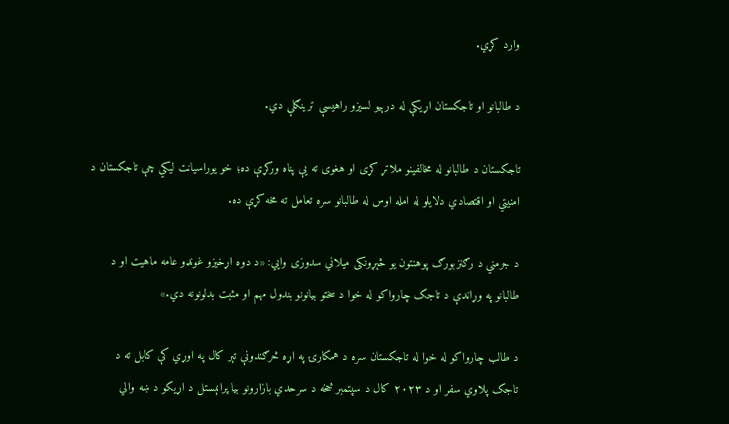وارد کړي.

د طالبانو او تاجکستان اړیکې له درېیو لسیزو راهیسې ترینګلې دي.

تاجکستان د طالبانو له مخالفینو ملاتړ کړی او هغوی ته یې پناه ورکړې ده؛ خو یوراسیانت لیکي چې تاجکستان د امنیتي او اقتصادي دلایلو له امله اوس له طالبانو سره تعامل ته مخه کړې ده.

د جرمني د رګنزبورګ پوهنتون یو څېړونکی میلاني سدوزی وايي: «د دوه اړخیزو غونډو عامه ماهیت او د طالبانو په وړاندې د تاجک چارواکو له خوا د سختو بیانونو بندول مهم او مثبت بدلونونه دي.»

د طالب چارواکو له خوا له تاجکستان سره د همکارۍ په اړه څرګندونې تېر کال په اوړي کې کابل ته د تاجک پلاوي سفر او د ۲۰۲۳ کال د سپتمبر څخه د سرحدي بازارونو بیا پرانېستل د اړیکو د ښه والي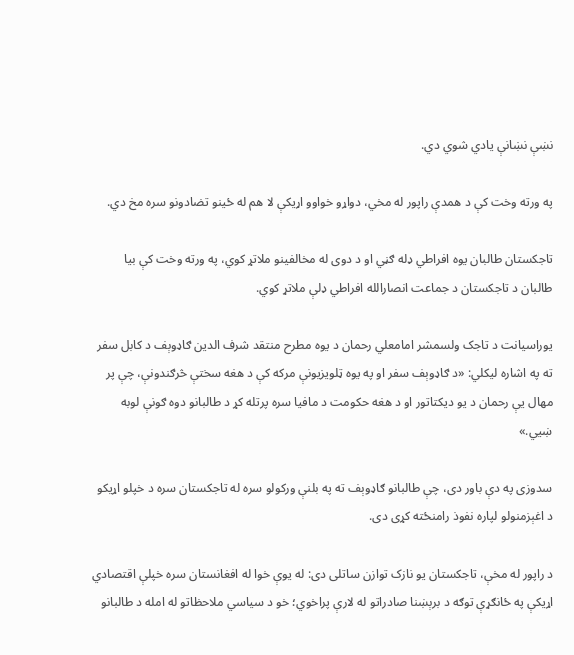نښې نښانې يادي شوي دي.

په ورته وخت کې د همدې راپور له مخي، دواړو خواوو اړيکې لا هم له ځينو تضادونو سره مخ دي.

تاجکستان طالبان یوه افراطي ډله ګڼي او د دوی له مخالفینو ملاتړ کوي، په ورته وخت کې بیا طالبان د تاجکستان د جماعت انصارالله افراطي ډلې ملاتړ کوي.

یوراسیانت د تاجک ولسمشر امامعلي رحمان د یوه مطرح منتقد شرف الدین ګاډوېف د کابل سفر ته په اشاره لیکلي: «د ګاډوېف سفر او په یوه ټلویزیونې مرکه کې د هغه سختې څرګندونې، چې پر مهال يې رحمان د یو دیکتاتور او د هغه حکومت د مافیا سره پرتله کړ د طالبانو دوه ګونې لوبه ښيي.»

سدوزی په دې باور دی، چې طالبانو ګاډوېف ته په بلنې ورکولو سره له تاجکستان سره د خپلو اړیکو د اغېزمنولو لپاره نفوذ رامنځته کړی دی.

د راپور له مخې، تاجکستان یو نازک توازن ساتلی دی: له یوې خوا له افغانستان سره خپلې اقتصادي اړیکې په ځانګړې توګه د برېښنا صادراتو له لارې پراخوي؛ خو د سیاسي ملاحظاتو له امله د طالبانو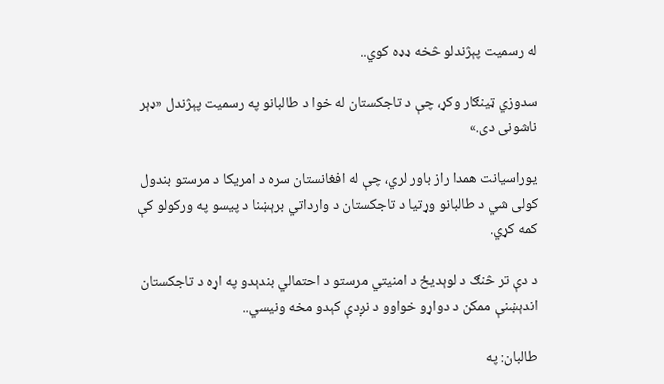له رسمیت پېژندلو څخه ډډه کوي..

سدوزي ټینګار وکړ، چې د تاجکستان له خوا د طالبانو په رسمیت پېژندل «ډېر ناشونی دی.»

یوراسیانت همدا راز باور لري، چې له افغانستان سره د امریکا د مرستو بندول کولی شي د طالبانو وړتیا د تاجکستان د وارداتي برېښنا د پیسو په ورکولو کې کمه کړي.

د دې تر څنګ د لوېدیځ د امنیتي مرستو د احتمالي بندېدو په اړه د تاجکستان اندېښنې ممکن د دواړو خواوو د نږدې کېدو مخه ونیسي..

طالبان: په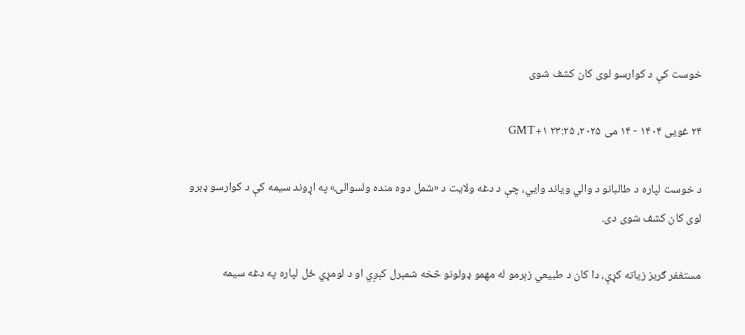خوست کې د کوارسو لوی کان کشف شوی

۲۴ غویی ۱۴۰۴ - ۱۴ می ۲۰۲۵، ۲۳:۲۵ GMT+۱

د خوست لپاره د طالبانو د والي ویاند وایي، چې د دغه ولایت د «شمل دوه منده ولسوالۍ» په اړوند سیمه کې د کوارسو ډبرو لوی کان کشف شوی دی.

مستغفر ګربز زیاته کړې، دا کان د طبیعي زېرمو له مهمو ډولونو څخه شمېرل کېږي او د لومړي ځل لپاره په دغه سیمه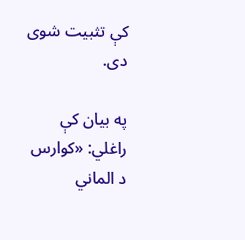کې تثبیت شوی دی.

په بیان کې راغلي: «کوارس د الماني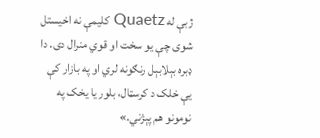ژبې له Quaetz کلیمې نه اخیستل شوی چې یو سخت او قوي منرال دی. دا ډبره بېلابېل رنګونه لري او په بازار کې یې خلک د کرسټال، بلور یا یخک په نومونو هم پېژني.»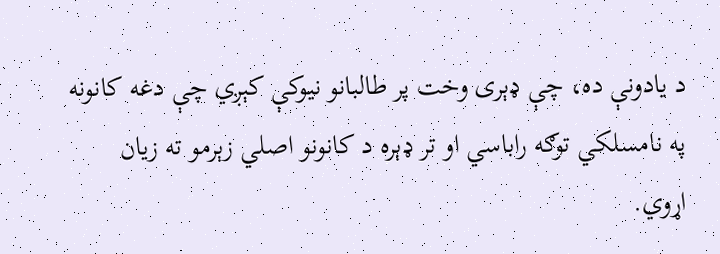د یادونې ده، چې ډېری وخت پر طالبانو نیوکې کېږي چې دغه کانونه په نامسلکي توګه راباسي او تر ډېره د کانونو اصلي زېرمو ته زیان اړوي.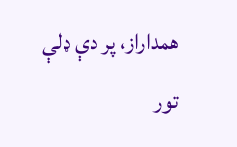همداراز، پر دې ډلې تور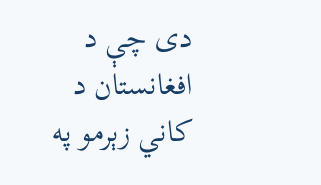دی چې د افغانستان د کاني زېرمو په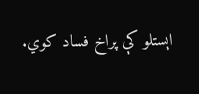اېستلو کې پراخ فساد کوي.